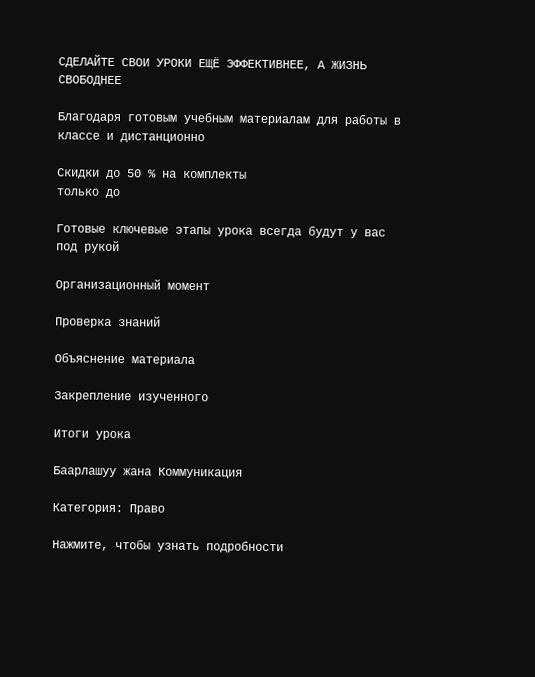СДЕЛАЙТЕ СВОИ УРОКИ ЕЩЁ ЭФФЕКТИВНЕЕ, А ЖИЗНЬ СВОБОДНЕЕ

Благодаря готовым учебным материалам для работы в классе и дистанционно

Скидки до 50 % на комплекты
только до

Готовые ключевые этапы урока всегда будут у вас под рукой

Организационный момент

Проверка знаний

Объяснение материала

Закрепление изученного

Итоги урока

Баарлашуу жана Коммуникация

Категория: Право

Нажмите, чтобы узнать подробности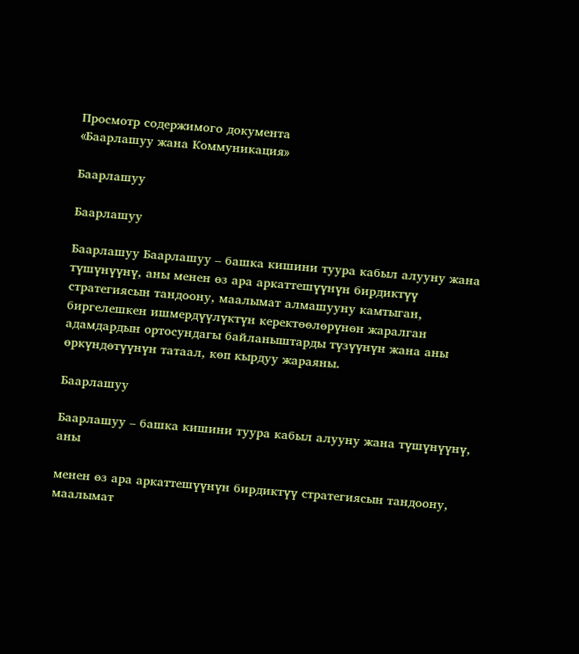Просмотр содержимого документа
«Баарлашуу жана Коммуникация»

Баарлашуу

Баарлашуу

Баарлашуу Баарлашуу – башка кишини туура кабыл алууну жана түшүнүүнү, аны менен өз ара аркаттешүүнүн бирдиктүү стратегиясын тандоону, маалымат алмашууну камтыган, биргелешкен ишмердүүлүктүн керектөөлөрүнөн жаралган адамдардын ортосундагы байланыштарды түзүүнүн жана аны өркүндөтүүнүн татаал, көп кырдуу жараяны.

Баарлашуу

Баарлашуу – башка кишини туура кабыл алууну жана түшүнүүнү, аны

менен өз ара аркаттешүүнүн бирдиктүү стратегиясын тандоону, маалымат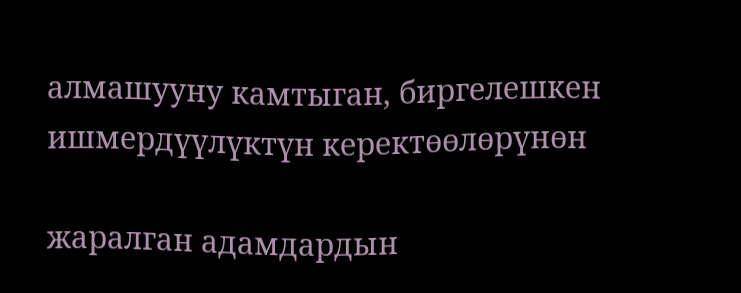алмашууну камтыган, биргелешкен ишмердүүлүктүн керектөөлөрүнөн

жаралган адамдардын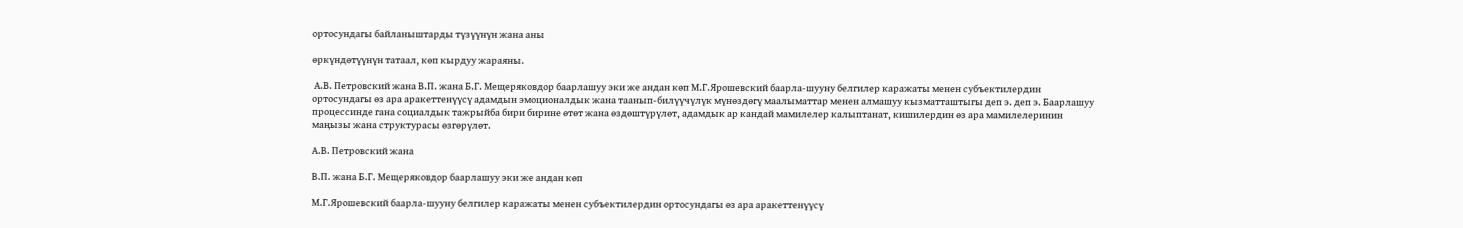ортосундагы байланыштарды түзүүнүн жана аны

өркүндөтүүнүн татаал, көп кырдуу жараяны.

 А.В. Петровский жана В.П. жана Б.Г. Мещеряковдор баарлашуу эки же андан көп М.Г.Ярошевский баарла-шууну белгилер каражаты менен субъектилердин ортосундагы өз ара аракеттенүүсү адамдын эмоционалдык жана таанып-билүүчүлүк мүнөздөгү маалыматтар менен алмашуу кызматташтыгы деп э. деп э. Баарлашуу процессинде гана социалдык тажрыйба бири бирине өтөт жана өздөштүрүлөт, адамдык ар кандай мамилелер калыптанат, кишилердин өз ара мамилелеринин маңызы жана структурасы өзгөрүлөт.

А.В. Петровский жана

В.П. жана Б.Г. Мещеряковдор баарлашуу эки же андан көп

М.Г.Ярошевский баарла-шууну белгилер каражаты менен субъектилердин ортосундагы өз ара аракеттенүүсү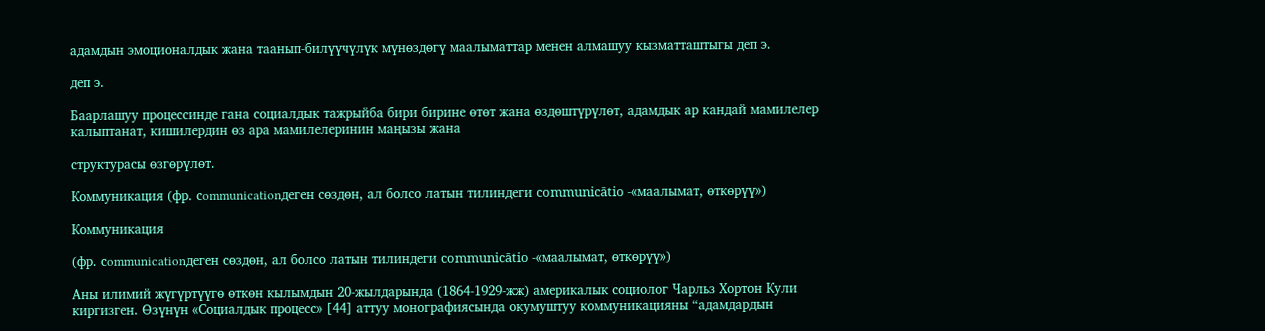адамдын эмоционалдык жана таанып-билүүчүлүк мүнөздөгү маалыматтар менен алмашуу кызматташтыгы деп э.

деп э.

Баарлашуу процессинде гана социалдык тажрыйба бири бирине өтөт жана өздөштүрүлөт, адамдык ар кандай мамилелер калыптанат, кишилердин өз ара мамилелеринин маңызы жана

структурасы өзгөрүлөт.

Коммуникация (фр. сommunicationдеген сөздөн, ал болсо латын тилиндеги communicātio -«маалымат, өткөрүү»)

Коммуникация

(фр. сommunicationдеген сөздөн, ал болсо латын тилиндеги communicātio -«маалымат, өткөрүү»)

Аны илимий жүгүртүүгө өткөн кылымдын 20-жылдарында (1864-1929-жж) америкалык социолог Чарльз Хортон Кули киргизген. Өзүнүн «Социалдык процесс» [44] аттуу монографиясында окумуштуу коммуникацияны “адамдардын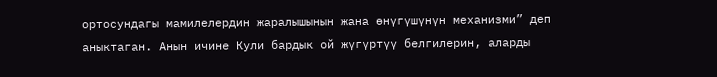ортосундагы мамилелердин жаралышынын жана өнүгүшүнүн механизми” деп аныктаган. Анын ичине Кули бардык ой жүгүртүү белгилерин, аларды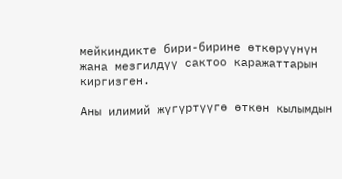мейкиндикте бири-бирине өткөрүүнүн жана мезгилдүү сактоо каражаттарын киргизген.

Аны илимий жүгүртүүгө өткөн кылымдын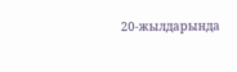20-жылдарында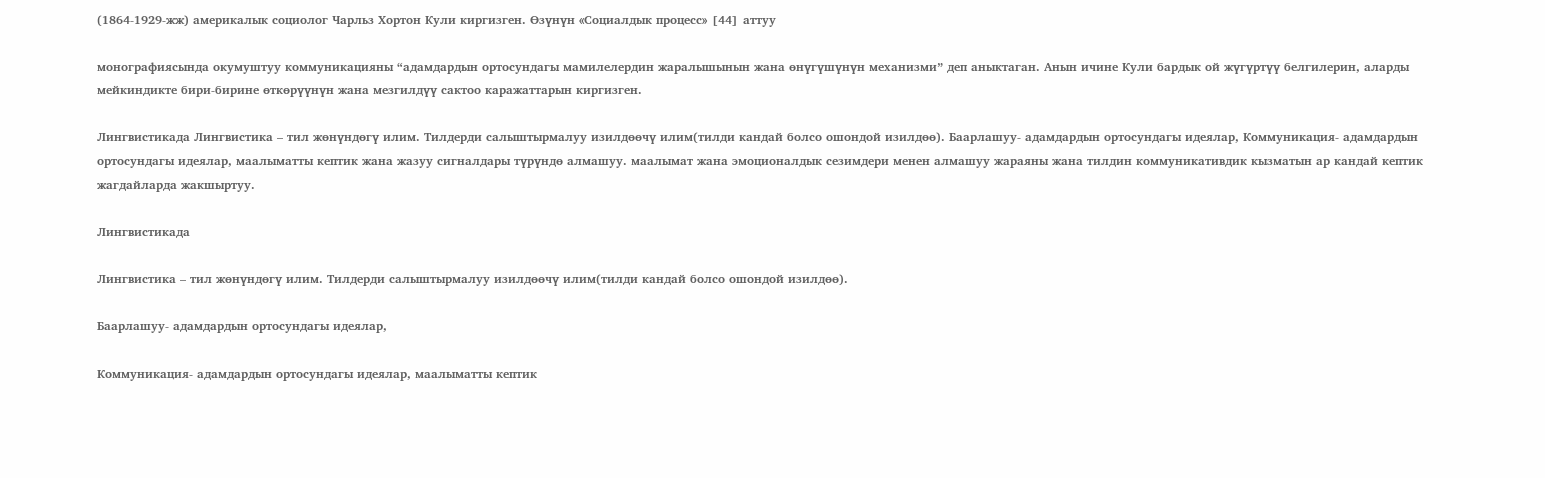(1864-1929-жж) америкалык социолог Чарльз Хортон Кули киргизген. Өзүнүн «Социалдык процесс» [44] аттуу

монографиясында окумуштуу коммуникацияны “адамдардын ортосундагы мамилелердин жаралышынын жана өнүгүшүнүн механизми” деп аныктаган. Анын ичине Кули бардык ой жүгүртүү белгилерин, аларды мейкиндикте бири-бирине өткөрүүнүн жана мезгилдүү сактоо каражаттарын киргизген.

Лингвистикада Лингвистика – тил жөнүндөгү илим. Тилдерди салыштырмалуу изилдөөчү илим(тилди кандай болсо ошондой изилдөө). Баарлашуу- адамдардын ортосундагы идеялар, Коммуникация- адамдардын ортосундагы идеялар, маалыматты кептик жана жазуу сигналдары түрүндө алмашуу. маалымат жана эмоционалдык сезимдери менен алмашуу жараяны жана тилдин коммуникативдик кызматын ар кандай кептик жагдайларда жакшыртуу.

Лингвистикада

Лингвистика – тил жөнүндөгү илим. Тилдерди салыштырмалуу изилдөөчү илим(тилди кандай болсо ошондой изилдөө).

Баарлашуу- адамдардын ортосундагы идеялар,

Коммуникация- адамдардын ортосундагы идеялар, маалыматты кептик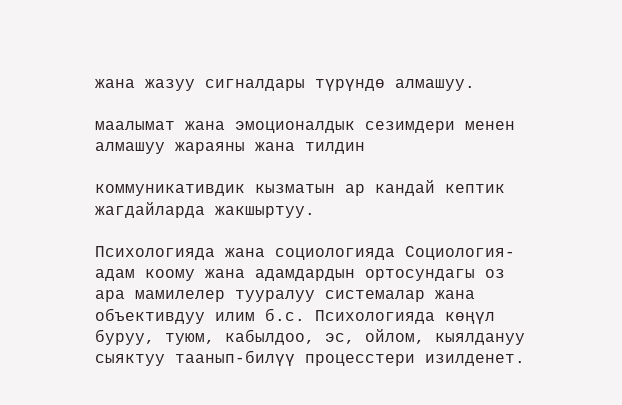жана жазуу сигналдары түрүндө алмашуу.

маалымат жана эмоционалдык сезимдери менен алмашуу жараяны жана тилдин

коммуникативдик кызматын ар кандай кептик жагдайларда жакшыртуу.

Психологияда жана социологияда Социология- адам коому жана адамдардын ортосундагы оз ара мамилелер тууралуу системалар жана объективдуу илим б.с. Психологияда көңүл буруу, туюм, кабылдоо, эс, ойлом, кыялдануу сыяктуу таанып-билүү процесстери изилденет.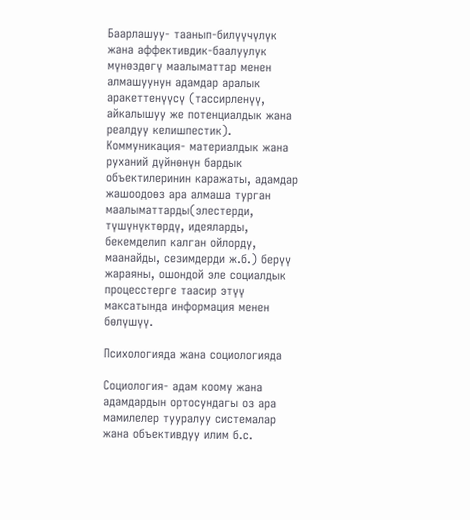Баарлашуу- таанып-билүүчүлүк жана аффективдик-баалуулук мүнөздөгү маалыматтар менен алмашуунун адамдар аралык аракеттенүүсү (тассирленүү, айкалышуу же потенциалдык жана реалдуу келишпестик).  Коммуникация- материалдык жана руханий дүйнөнүн бардык объектилеринин каражаты, адамдар жашоодоөз ара алмаша турган маалыматтарды(элестерди, түшүнүктөрдү, идеяларды, бекемделип калган ойлорду, маанайды, сезимдерди ж.б.) берүү жараяны, ошондой эле социалдык процесстерге таасир этүү максатында информация менен бөлүшүү.

Психологияда жана социологияда

Социология- адам коому жана адамдардын ортосундагы оз ара мамилелер тууралуу системалар жана объективдуу илим б.с.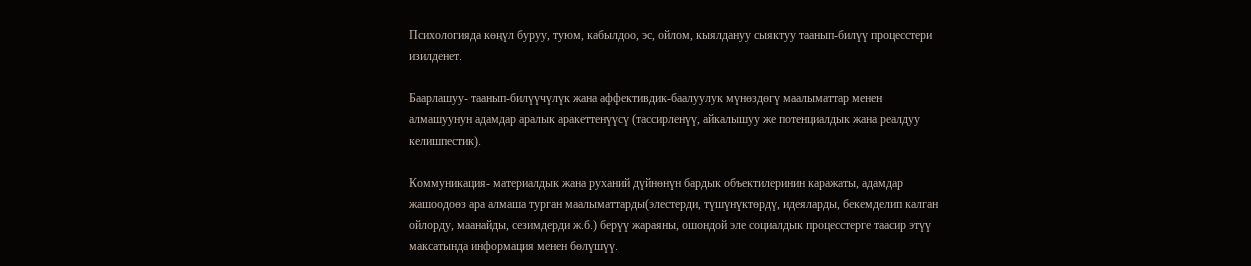Психологияда көңүл буруу, туюм, кабылдоо, эс, ойлом, кыялдануу сыяктуу таанып-билүү процесстери изилденет.

Баарлашуу- таанып-билүүчүлүк жана аффективдик-баалуулук мүнөздөгү маалыматтар менен алмашуунун адамдар аралык аракеттенүүсү (тассирленүү, айкалышуу же потенциалдык жана реалдуу келишпестик).

Коммуникация- материалдык жана руханий дүйнөнүн бардык объектилеринин каражаты, адамдар жашоодоөз ара алмаша турган маалыматтарды(элестерди, түшүнүктөрдү, идеяларды, бекемделип калган ойлорду, маанайды, сезимдерди ж.б.) берүү жараяны, ошондой эле социалдык процесстерге таасир этүү максатында информация менен бөлүшүү.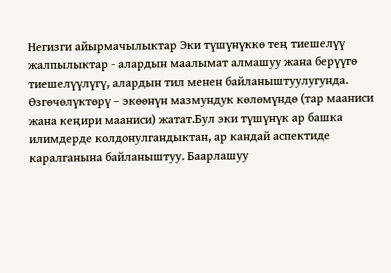Негизги айырмачылыктар Эки түшүнүккө тең тиешелүү жалпылыктар - алардын маалымат алмашуу жана берүүгө тиешелүүлүгү, алардын тил менен байланыштуулугунда. Өзгөчөлүктөрү – экөөнүн мазмундук көлөмүндө (тар мааниси жана кеңири мааниси) жатат.Бул эки түшүнүк ар башка илимдерде колдонулгандыктан, ар кандай аспектиде каралганына байланыштуу. Баарлашуу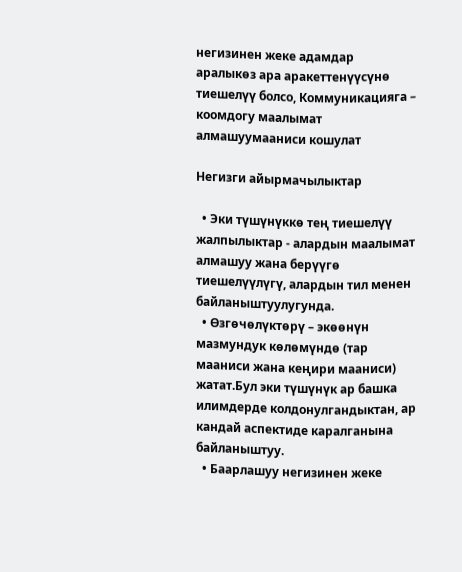негизинен жеке адамдар аралыкөз ара аракеттенүүсүнө тиешелүү болсо, Коммуникацияга – коомдогу маалымат алмашуумааниси кошулат

Негизги айырмачылыктар

  • Эки түшүнүккө тең тиешелүү жалпылыктар - алардын маалымат алмашуу жана берүүгө тиешелүүлүгү, алардын тил менен байланыштуулугунда.
  • Өзгөчөлүктөрү – экөөнүн мазмундук көлөмүндө (тар мааниси жана кеңири мааниси) жатат.Бул эки түшүнүк ар башка илимдерде колдонулгандыктан, ар кандай аспектиде каралганына байланыштуу.
  • Баарлашуу негизинен жеке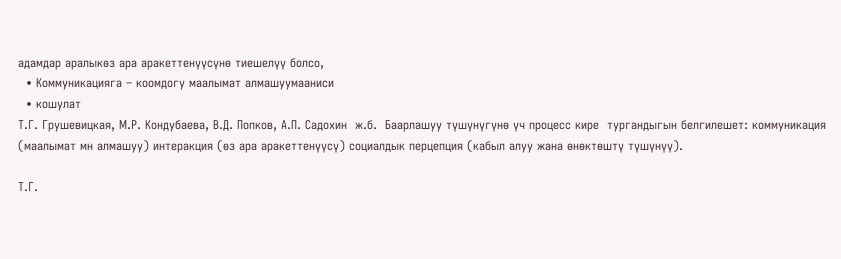адамдар аралыкөз ара аракеттенүүсүнө тиешелүү болсо,
  • Коммуникацияга – коомдогу маалымат алмашуумааниси
  • кошулат
Т.Г. Грушевицкая, М.Р. Кондубаева, В.Д. Попков, А.П. Садохин  ж.б.  Баарлашуу түшүнүгүнө үч процесс кире  тургандыгын белгилешет: коммуникация (маалымат мн алмашуу) интеракция (өз ара аракеттенүүсү) социалдык перцепция (кабыл алуу жана өнөктөштү түшүнүү).

Т.Г.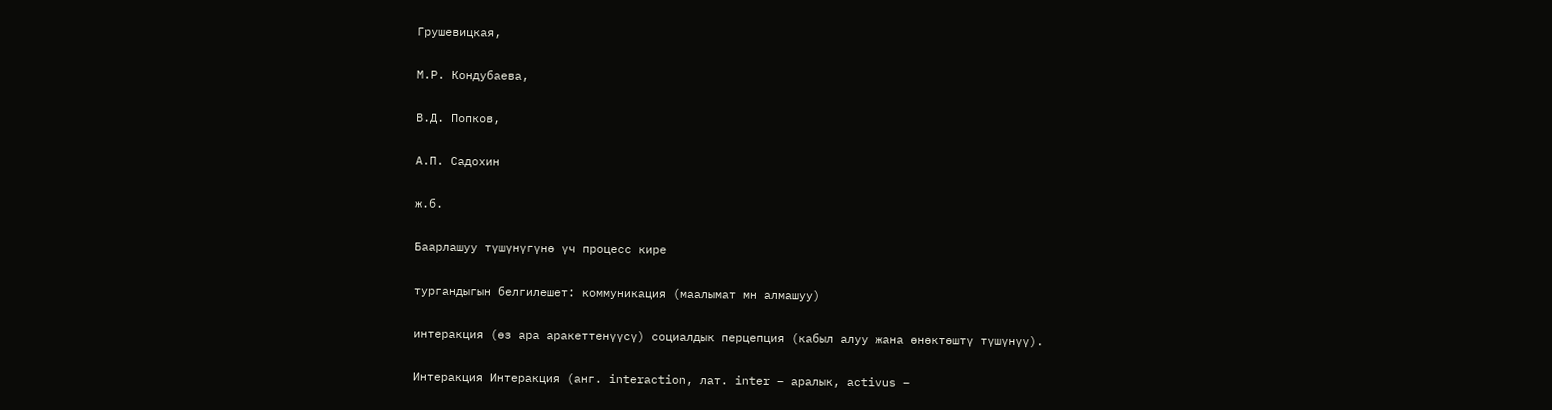Грушевицкая,

М.Р. Кондубаева,

В.Д. Попков,

А.П. Садохин

ж.б.

Баарлашуу түшүнүгүнө үч процесс кире

тургандыгын белгилешет: коммуникация (маалымат мн алмашуу)

интеракция (өз ара аракеттенүүсү) социалдык перцепция (кабыл алуу жана өнөктөштү түшүнүү).

Интеракция Интеракция (анг. interaction, лат. inter – аралык, activus –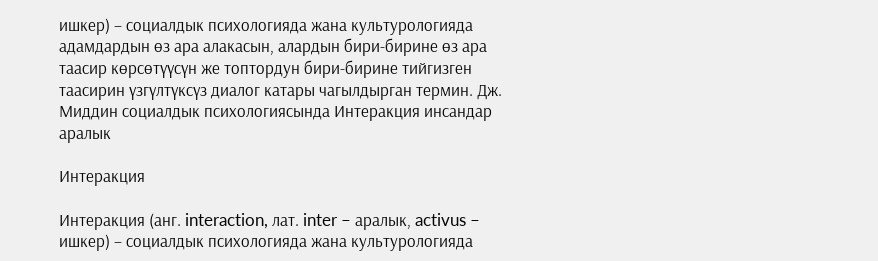ишкер) – социалдык психологияда жана культурологияда адамдардын өз ара алакасын, алардын бири-бирине өз ара таасир көрсөтүүсүн же топтордун бири-бирине тийгизген таасирин үзгүлтүксүз диалог катары чагылдырган термин. Дж. Миддин социалдык психологиясында Интеракция инсандар аралык

Интеракция

Интеракция (анг. interaction, лат. inter – аралык, activus – ишкер) – социалдык психологияда жана культурологияда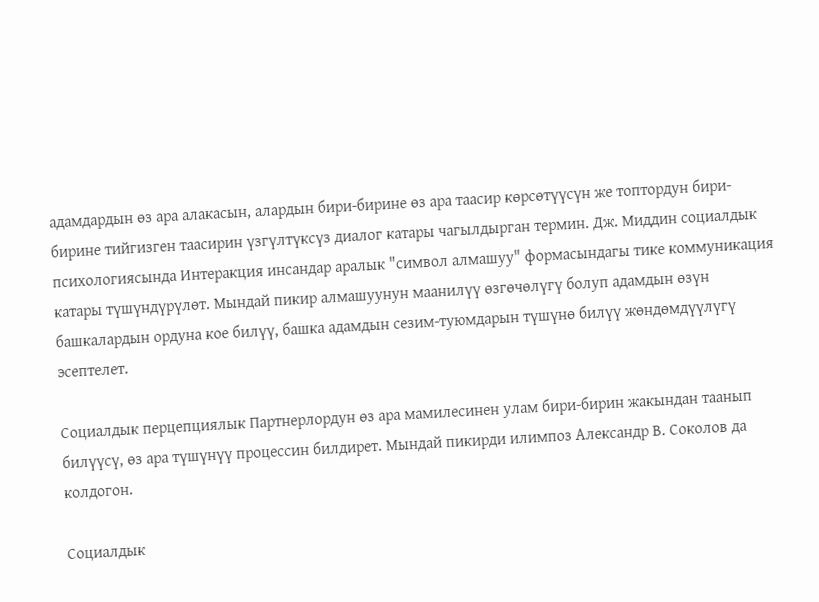адамдардын өз ара алакасын, алардын бири-бирине өз ара таасир көрсөтүүсүн же топтордун бири-бирине тийгизген таасирин үзгүлтүксүз диалог катары чагылдырган термин. Дж. Миддин социалдык психологиясында Интеракция инсандар аралык "символ алмашуу" формасындагы тике коммуникация катары түшүндүрүлөт. Мындай пикир алмашуунун маанилүү өзгөчөлүгү болуп адамдын өзүн башкалардын ордуна кое билүү, башка адамдын сезим-туюмдарын түшүнө билүү жөндөмдүүлүгү эсептелет.

Социалдык перцепциялык Партнерлордун өз ара мамилесинен улам бири-бирин жакындан таанып билүүсү, өз ара түшүнүү процессин билдирет. Мындай пикирди илимпоз Александр В. Соколов да колдогон.

Социалдык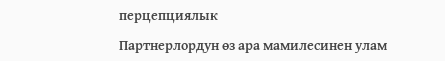перцепциялык

Партнерлордун өз ара мамилесинен улам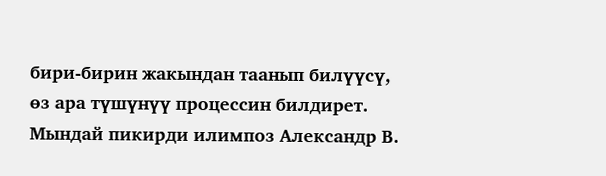бири-бирин жакындан таанып билүүсү, өз ара түшүнүү процессин билдирет. Мындай пикирди илимпоз Александр В.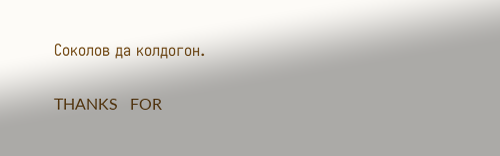Соколов да колдогон.

THANKS   FOR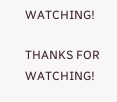WATCHING!

THANKS FOR WATCHING!